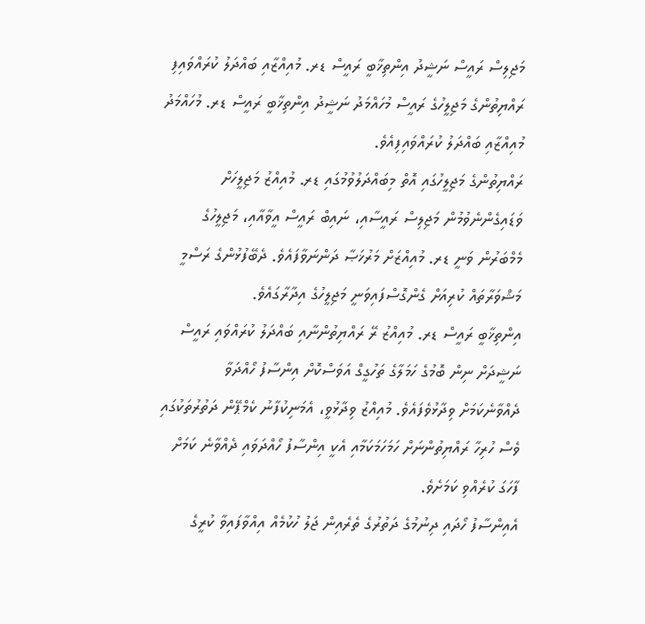މަޖިލިސް ރައީސް ނަޝީދު އިންތިޚާބީ ރައީސް ޑރ. މުއިއްޒާއި ބައްދަލު ކުރައްވައިފި
ރައްޔިތުންގެ މަޖިލީހުގެ ރައީސް މުހައްމަދު ނަޝީދު އިންތިޚާބީ ރައީސް ޑރ. މުހައްމަދު މުއިއްޒާއި ބައްދަލު ކުރައްވައިފިއެވެ.
ރައްޔިތުންގެ މަޖިލީހުގައި އޮތް މިބައްދަލުވުމުގައި ޑރ. މުއިއްޒު މަޖިލީހަށް ވަޑައިގެންނެވުމުން މަޖިލިސް ރައީސާއި، ނައިބް ރައީސް އީވާއާއި، މަޖިލީހުގެ މެމްބަރުން ވަނީ ޑރ. މުއިއްޒަށް މަރުޚަޞާ ދަންނަވާފައެވެ. ދެބޭފުޅުންގެ ރަސްމީ މަޝްވަރާތައް ކުރިއަށް ގެންގޮސްފައިވަނީ މަޖިލީހުގެ އިދާރާގައެވެ.
އިންތިޚާބީ ރައީސް ޑރ. މުއިއްޒު ރޭ ރައްޔިތުންނާއި ބައްދަލު ކުރައްވައި ރައީސް ނަޝީދަށް ނިން ބޮމުގެ ހަމަލާގެ ތަހުގީގް އަވަސްކޮށް އިންސާފު ހޯއްދަވާ ދެއްވާނެކަމަށް ވިދާޅުވެފައެވެ. މުއިއްޒު ވިދާޅުވީ، އެމަނިކުފާނު ކެމްޕޭން ދަތުރުތަކުގައި ވެސް ހުރިހާ ރައްޔިތުންނަށް ހަމަހަމަކަމާއި އެކީ އިންސާފު ހޯއްދަވައި ދެއްވާނެ ކަމަށް ފާހަގަ ކުރެއްވި ކަމަށެވެ.
އެއިންސާފު ހޯދައި ދިނުމުގެ ދަތުރުގެ ތެރެއިން ޖަލު ހުކުމެއް އިއްވާފައިވާ ކުރީގެ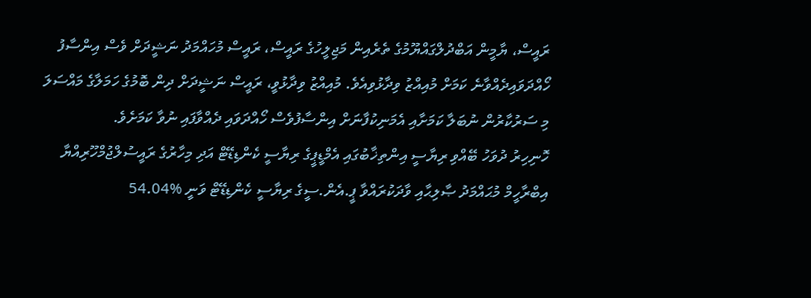ރައީސް، ޔާމީން އަބްދުލްގައްޔޫމުގެ ތެރެއިން މަޖިލީހުގެ ރައީސް، ރައީސް މުހައްމަދު ނަޝީދަށް ވެސް އިންސާފު ހޯއްދަވައިދެއްވާނެ ކަމަށް މުއިއްޒު ވިދާޅުވިއެވެ. މުއިއްޒު ވިދާޅުވީ، ރައީސް ނަޝީދަށް ދިން ބޮމުގެ ހަމަލާގެ މައްސަލަ މި ސަރުކާރުން ނުބަލާ ކަމަށާއި އެމަނިކުފާނަށް އިންސާފުވެސް ހޯއްދަވައި ދެއްވާފައި ނުވާ ކަމަށެވެ.
ހޮނިހިރު ދުވަހު ބޭއްވި ރިޔާސީ އިންތިޚާބުގައި އެމްޑީޕީގެ ރިޔާސީ ކެންޑިޑޭޓް އަދި މިހާރުގެ ރައީސުލްޖުމްހޫރިއްޔާ އިބްރާހީމް މުޙައްމަދު ޞާލިޙާއި ވާދަކުރައްވާ ޕީ.އެން.ސީގެ ރިޔާސީ ކެންޑިޑޭޓް ވަނީ %54.04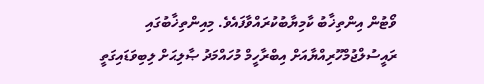ވޯޓުން އިންތިޚާބު ކާމިޔާބުކުރައްވާފައެވެ. މިއިންތިޚާބުގައި ރައީސުލްޖުމްހޫރިއްޔާއަށް އިބްރާހީމް މުހައްމަދު ޞާލިޙަށް ލިބިވަޑައިގަތީ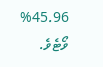%45.96 ވޯޓެވެ.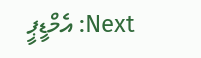Next: އެމްޑީޕީ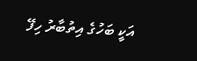އަކީ ބަހުގެ އިތުބާރު ހިފޭ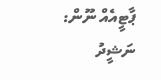ޕާޓީއެއް ނޫން: ނަޝީދު